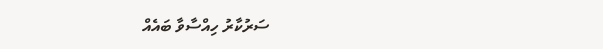ސަރުކާރު ހިއްސާވާ ބައެއް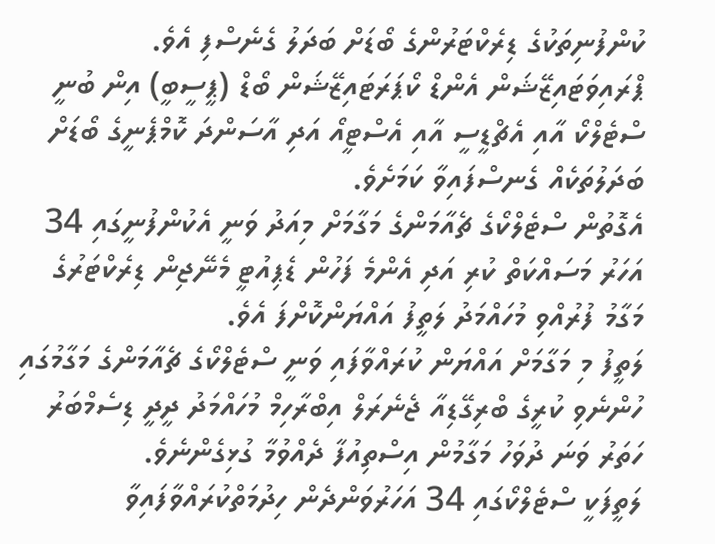ކުންފުނިތަކުގެ ޑިރެކްޓަރުންގެ ބޯޑަށް ބަދަލު ގެނެސްފި އެވެ.
ޕްރައިވަޓައިޒޭޝަން އެންޑް ކޯޕަރަޓައިޒޭޝަން ބޯޑް (ޕީސީބީ) އިން ބުނީ ސްޓެލްކޯ އާއި އެޗްޑީސީ އާއި އެސްޓީއޯ އަދި އާސަންދަ ކޮމްޕެނީގެ ބޯޑަށް ބަދަލުތަކެއް ގެނސްފައިވާ ކަމަށެވެ.
އެގޮތުން ސްޓެލްކޯގެ ޗެއާމަންގެ މަގާމަށް މިއަދު ވަނީ އެކުންފުނީގައި 34 އަހަރު މަސައްކަތް ކުރި އަދި އެންމެ ފަހުން ޑެޕިއުޓީ މެނޭޖިން ޑިރެކްޓަރުގެ މަގާމު ފުރުއްވި މުހައްމަދު ލަތީފު އައްޔަންކޮށްފަ އެވެ.
ލަތީފު މި މަގާމަށް އައްޔަން ކުރައްވާފައި ވަނީ ސްޓެލްކޯގެ ޗެއާމަންގެ މަގާމުގައި ހުންނެވި ކުރީގެ ބްރިގޭޑިއާ ޖެނެރަލް އިބްރާހިމް މުހައްމަދު ދީދީ ޑިސެމްބަރު ހަތަރު ވަނަ ދުވަހު މަގާމުން އިސްތިއުފާ ދެއްވުމާ ގުޅިގެންނެވެ.
ލަތީފަކީ ސްޓެލްކޯގައި 34 އަހަރުވަންދެން ހިދުމަތްކުރައްވާފައިވާ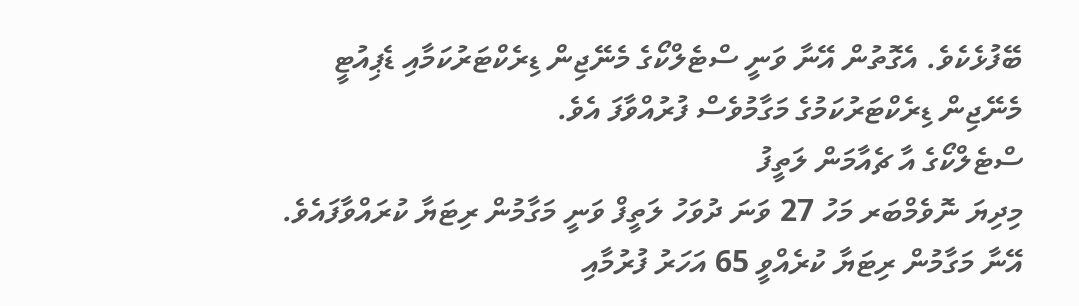ބޭފުޅެކެވެ. އެގޮތުން އޭނާ ވަނީ ސްޓެލްކޯގެ މެނޭޖިން ޑިރެކްޓަރުކަމާއި ޑެޕިއުޓީ މެނޭޖިން ޑިރެކްޓަރުކަމުގެ މަގާމުވެސް ފުރުއްވާފަ އެވެ.
ސްޓެލްކޯގެ އާ ޗެއާމަން ލަތީފު
މިދިޔަ ނޮވެމްބަރ މަހު 27 ވަނަ ދުވަހު ލަތީފް ވަނީ މަގާމުން ރިޓަޔާ ކުރައްވާފައެވެ. އޭނާ މަގާމުން ރިޓަޔާ ކުރެއްވީ 65 އަހަރު ފުރުމާއި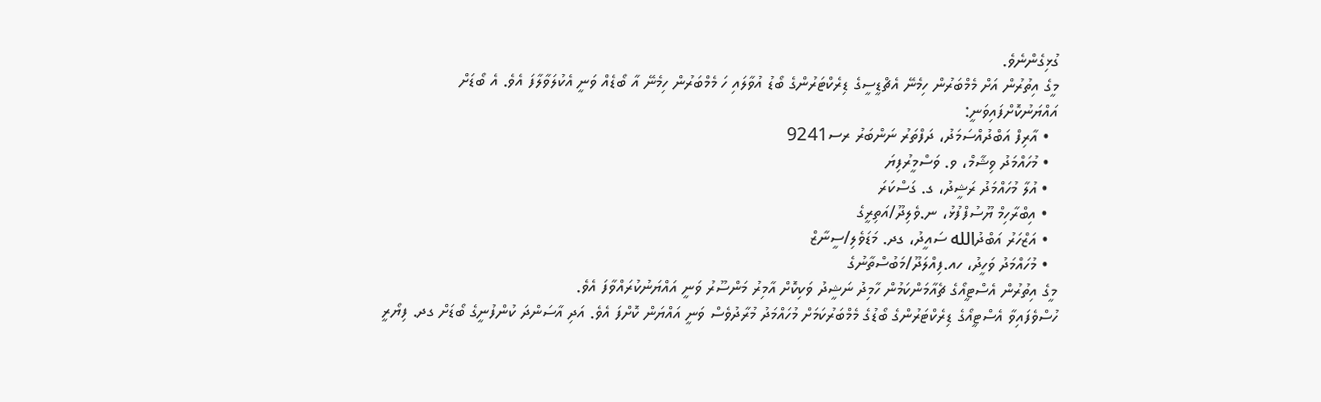ގުޅިގެންނެވެ.
މީގެ އިތުރުން އަށް މެމްބަރުން ހިމެނޭ އެޗްޑީސީގެ ޑިރެކްޓަރުންގެ ބޯޑު އުވާލައި ހަ މެމްބަރުން ހިމެނޭ އާ ބޯޑެއް ވަނީ އެކުލަވާލާފަ އެވެ. އެ ބޯޑަށް އައްޔަނުކޮށްފައިވަނީ:
  • އާރިފް އަބްދުއްސަމަދު، ދަފްތަރު ނަންބަރު ރސ9241
  • މުހައްމަދު ވިޝާމް، ވ. ވަސްމީރުފިޔަ
  • އުލާ މުހައްމަދު ރަޝީދު، ގ. ގަސްކަރަ
  • އިބްރާހިމް ޔޫސުފްފުޅު، ނ.ވެލިދޫ/އަތިރީގެ
  • އަޒްހަރު އަބްދުالله ސައީދު، ގދ. މަޑަވެލި/ސީނާޒް
  • މުހައްމަދު ވަހީދު، ހއ.ފިއްލަދޫ/މަބުސްތާނުގެ
މީގެ އިތުރުން އެސްޓީއޯގެ ޗެއާމަންކަމުން ހާމިދު ނަޝީދު ވަކިކޮށް އާމިރު މަންސޫރު ވަނީ އައްޔަނުކުރައްވާފަ އެވެ.
ހުސްވެފައިވާ އެސްޓީއޯގެ ޑިރެކްޓަރުންގެ ބޯޑުގެ މެމްބަރުކަމަށް މުހައްމަދު މުރާދުވެސް ވަނީ އައްޔަން ކޮށްފަ އެވެ. އަދި އާސަންދަ ކުންފުނީގެ ބޯޑަށް ގދ. ފިޔޯރީ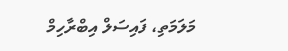މަލަމަތި، ފައިސަލް އިބްރާހިމް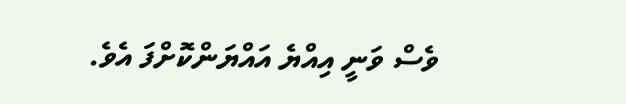ވެސް ވަނީ އިއްޔެ އައްޔަންކޮށްފަ އެވެ.